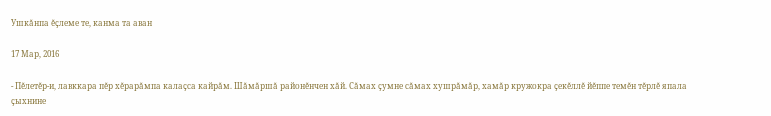Ушкăнпа ĕçлеме те, канма та аван

17 Мар, 2016

- Пĕлетĕр-и, лавккара пĕр хĕрарăмпа калаçса кайрăм. Шăмăршă районĕнчен хăй. Сăмах çумне сăмах хушрăмăр, хамăр кружокра çекĕллĕ йĕппе темĕн тĕрлĕ япала çыхнине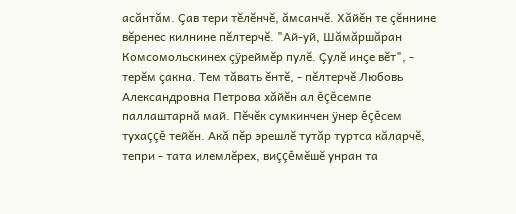асăнтăм. Çав тери тĕлĕнчĕ, ăмсанчĕ. Хăйĕн те çĕннине вĕренес килнине пĕлтерчĕ. "Ай-уй, Шăмăршăран Комсомольскинех çÿреймĕр пулĕ. Çулĕ инçе вĕт", - терĕм çакна. Тем тăвать ĕнтĕ, - пĕлтерчĕ Любовь Александровна Петрова хăйĕн ал ĕçĕсемпе паллаштарнă май. Пĕчĕк сумкинчен ÿнер ĕçĕсем тухаççĕ тейĕн. Акă пĕр эрешлĕ тутăр туртса кăларчĕ, тепри - тата илемлĕрех, виççĕмĕшĕ унран та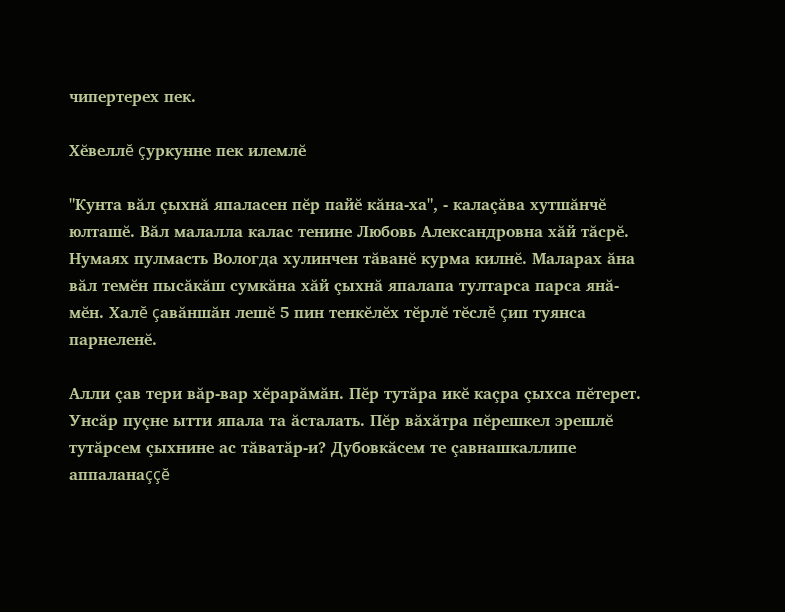чипертерех пек.

Хĕвеллĕ çуркунне пек илемлĕ

"Кунта вăл çыхнă япаласен пĕр пайĕ кăна-ха", - калаçăва хутшăнчĕ юлташĕ. Вăл малалла калас тенине Любовь Александровна хăй тăсрĕ. Нумаях пулмасть Вологда хулинчен тăванĕ курма килнĕ. Маларах ăна вăл темĕн пысăкăш сумкăна хăй çыхнă япалапа тултарса парса янă-мĕн. Халĕ çавăншăн лешĕ 5 пин тенкĕлĕх тĕрлĕ тĕслĕ çип туянса парнеленĕ.

Алли çав тери вăр-вар хĕрарăмăн. Пĕр тутăра икĕ каçра çыхса пĕтерет. Унсăр пуçне ытти япала та ăсталать. Пĕр вăхăтра пĕрешкел эрешлĕ тутăрсем çыхнине ас тăватăр-и? Дубовкăсем те çавнашкаллипе аппаланаççĕ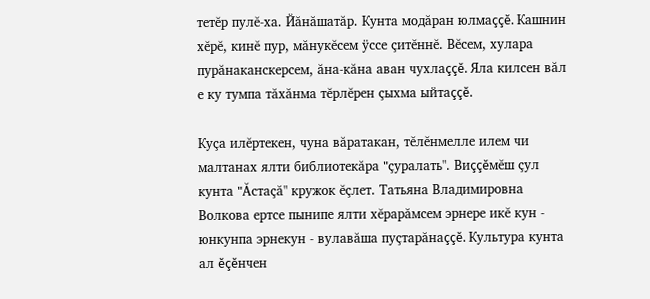тетĕр пулĕ-ха. Йăнăшатăр. Кунта модăран юлмаççĕ. Кашнин хĕрĕ, кинĕ пур, мăнукĕсем ÿссе çитĕннĕ. Вĕсем, хулара пурăнаканскерсем, ăна-кăна аван чухлаççĕ. Яла килсен вăл е ку тумпа тăхăнма тĕрлĕрен çыхма ыйтаççĕ.

Куçа илĕртекен, чуна вăратакан, тĕлĕнмелле илем чи малтанах ялти библиотекăра "çуралать". Виççĕмĕш çул кунта "Ăстаçă" кружок ĕçлет. Татьяна Владимировна Волкова ертсе пынипе ялти хĕрарăмсем эрнере икĕ кун - юнкунпа эрнекун - вулавăша пуçтарăнаççĕ. Культура кунта ал ĕçĕнчен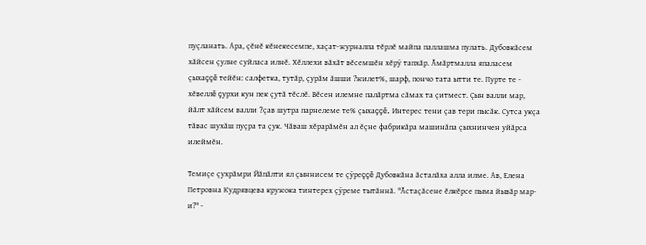пуçланать. Ара, çĕнĕ кĕнекесемпе, хаçат-журналпа тĕрлĕ майпа паллашма пулать. Дубовкăсем хăйсен çулне суйласа илнĕ. Хĕллехи вăхăт вĕсемшĕн хĕрÿ тапхăр. Ăмăртмалла япаласем çыхаççĕ тейĕн: салфетка, тутăр, çурăм ăшши ?жилет%, шарф, пончо тата ытти те. Пурте те - хĕвеллĕ çурхи кун пек çутă тĕслĕ. Вĕсен илемне палăртма сăмах та çитмест. Çын валли мар, йăлт хăйсем валли ?çав шутра парнелеме те% çыхаççĕ. Интерес тени çав тери пысăк. Сутса укçа тăвас шухăш пуçра та çук. Чăваш хĕрарăмĕн ал ĕçне фабрикăра машинăпа çыхнинчен уйăрса илеймĕн.

Темиçе çухрăмри Йăпăлти ял çыннисем те çÿреççĕ Дубовкăна ăсталăха алла илме. Ав, Елена Петровна Кудрявцева кружока тинтерех çÿреме тытăннă. "Ăстаçăсене ĕлкĕрсе пыма йывăр мар-и?" -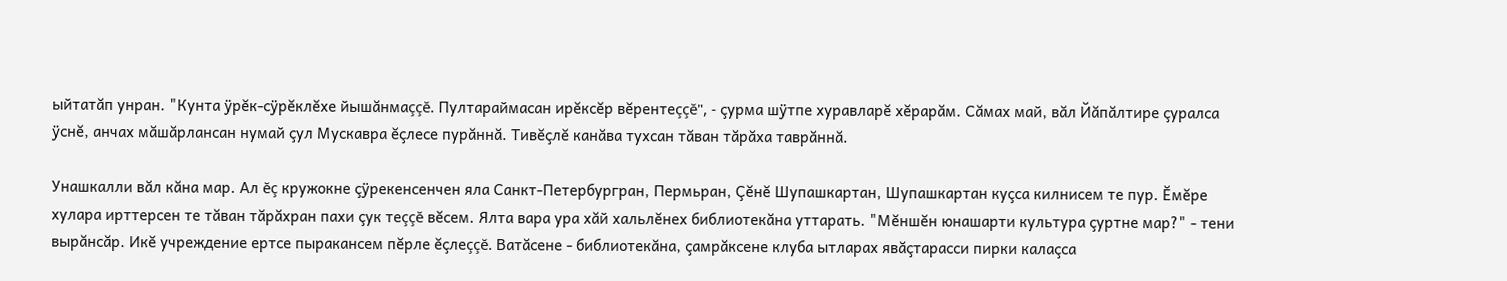ыйтатăп унран. "Кунта ÿрĕк-сÿрĕклĕхе йышăнмаççĕ. Пултараймасан ирĕксĕр вĕрентеççĕ", - çурма шÿтпе хуравларĕ хĕрарăм. Сăмах май, вăл Йăпăлтире çуралса ÿснĕ, анчах мăшăрлансан нумай çул Мускавра ĕçлесе пурăннă. Тивĕçлĕ канăва тухсан тăван тăрăха таврăннă.

Унашкалли вăл кăна мар. Ал ĕç кружокне çÿрекенсенчен яла Санкт-Петербургран, Пермьран, Çĕнĕ Шупашкартан, Шупашкартан куçса килнисем те пур. Ĕмĕре хулара ирттерсен те тăван тăрăхран пахи çук теççĕ вĕсем. Ялта вара ура хăй хальлĕнех библиотекăна уттарать. "Мĕншĕн юнашарти культура çуртне мар?" - тени вырăнсăр. Икĕ учреждение ертсе пыракансем пĕрле ĕçлеççĕ. Ватăсене - библиотекăна, çамрăксене клуба ытларах явăçтарасси пирки калаçса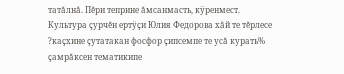татăлнă. Пĕри теприне ăмсанмасть, кÿренмест. Культура çурчĕн ертÿçи Юлия Федорова хăй те тĕрлесе ?каçхине çутатакан фосфор çипсемпе те усă курать% çамрăксен тематикипе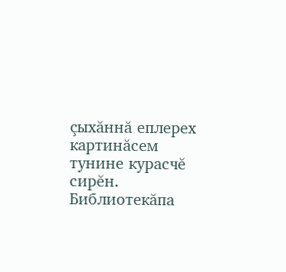çыхăннă еплерех картинăсем тунине курасчĕ сирĕн. Библиотекăпа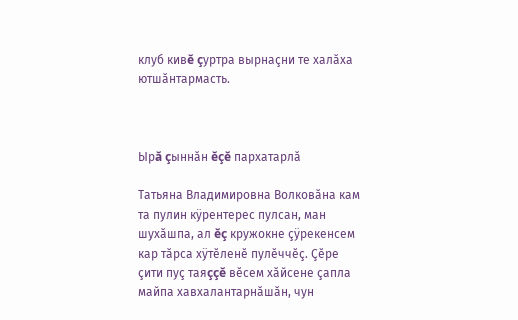клуб кивĕ çуртра вырнаçни те халăха ютшăнтармасть.



Ырă çыннăн ĕçĕ пархатарлă

Татьяна Владимировна Волковăна кам та пулин кÿрентерес пулсан, ман шухăшпа, ал ĕç кружокне çÿрекенсем кар тăрса хÿтĕленĕ пулĕччĕç. Çĕре çити пуç таяççĕ вĕсем хăйсене çапла майпа хавхалантарнăшăн, чун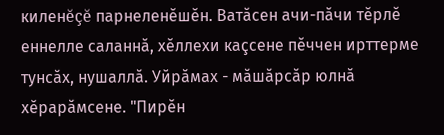киленĕçĕ парнеленĕшĕн. Ватăсен ачи-пăчи тĕрлĕ еннелле саланнă, хĕллехи каçсене пĕччен ирттерме тунсăх, нушаллă. Уйрăмах - мăшăрсăр юлнă хĕрарăмсене. "Пирĕн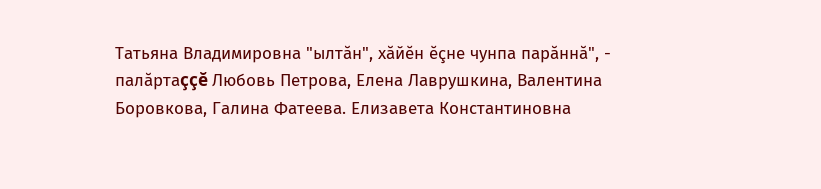Татьяна Владимировна "ылтăн", хăйĕн ĕçне чунпа парăннă", - палăртаççĕ Любовь Петрова, Елена Лаврушкина, Валентина Боровкова, Галина Фатеева. Елизавета Константиновна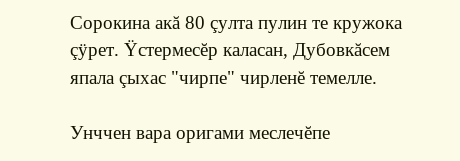Сорокина акă 80 çулта пулин те кружока çÿрет. Ÿстермесĕр каласан, Дубовкăсем япала çыхас "чирпе" чирленĕ темелле.

Унччен вара оригами меслечĕпе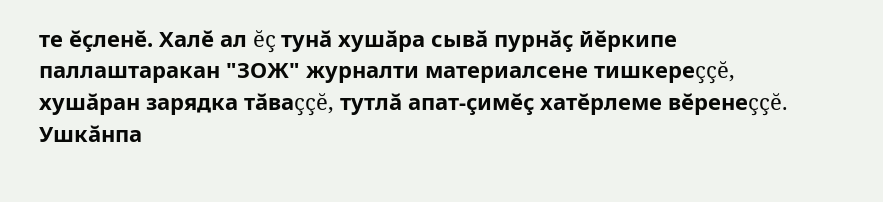те ĕçленĕ. Халĕ ал ĕç тунă хушăра сывă пурнăç йĕркипе паллаштаракан "ЗОЖ" журналти материалсене тишкереççĕ, хушăран зарядка тăваççĕ, тутлă апат-çимĕç хатĕрлеме вĕренеççĕ. Ушкăнпа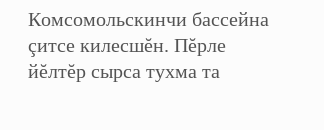Комсомольскинчи бассейна çитсе килесшĕн. Пĕрле йĕлтĕр сырса тухма та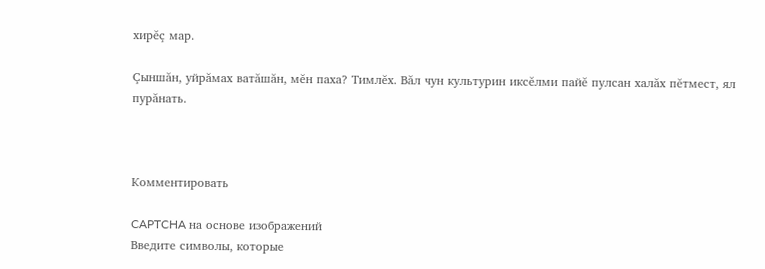хирĕç мар.

Çыншăн, уйрăмах ватăшăн, мĕн паха? Тимлĕх. Вăл чун культурин иксĕлми пайĕ пулсан халăх пĕтмест, ял пурăнать.



Комментировать

CAPTCHA на основе изображений
Введите символы, которые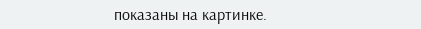показаны на картинке.